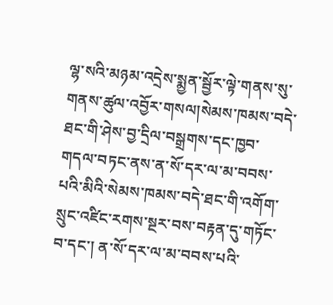ལྷ་སའི་མཉམ་འདྲེས་སྨྱན་སྦྱོར་ལྟེ་གནས་སུ་གནས་ཚུལ་འབྱོར་གསལ།སེམས་ཁམས་བདེ་ཐང་གི་ཤེས་བྱ་དྲིལ་བསྒྲགས་དང་ཁྱབ་གདལ་བཏང་ནས་ན་སོ་དར་ལ་མ་བབས་པའི་མིའི་སེམས་ཁམས་བདེ་ཐང་གི་འགོག་སྲུང་འཛིང་རགས་སྔར་བས་བརྟན་དུ་གཏོང་བ་དང་། ན་སོ་དར་ལ་མ་བབས་པའི་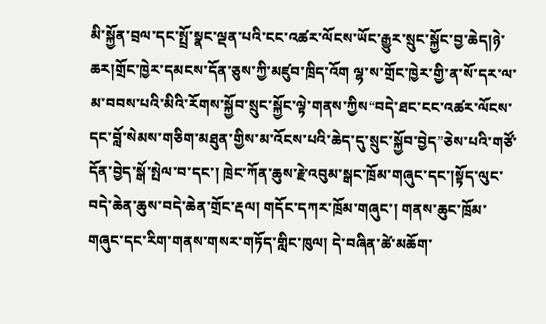མི་སྐྱོན་བྲལ་དང་སྤྲོ་སྣང་ལྡན་པའི་ངང་འཚར་ལོངས་ཡོང་རྒྱུར་སྲུང་སྐྱོང་བྱ་ཆེད།ཉེ་ཆར།གྲོང་ཁྱེར་དམངས་དོན་ཅུས་ཀྱི་མཛུབ་ཁྲིད་འོག ལྷ་ས་གྲོང་ཁྱེར་གྱི་ན་སོ་དར་ལ་མ་བབས་པའི་མིའི་རོགས་སྐྱོབ་སྲུང་སྐྱོང་ལྟེ་གནས་ཀྱིས“བདེ་ཐང་ངང་འཚར་ལོངས་དང་བློ་སེམས་གཅིག་མཐུན་གྱིས་མ་འོངས་པའི་ཆེད་དུ་སྲུང་སྐྱོབ་བྱེད”ཅེས་པའི་གཙོ་དོན་བྱེད་སྒོ་སྤེལ་བ་དང་། ཁྲེང་ཀོན་ཆུས་རྗེ་འབུམ་སྒང་ཁྲོམ་གཞུང་དང་།སྟོད་ལུང་བདེ་ཆེན་ཆུས་བདེ་ཆེན་གྲོང་རྡལ། གདོང་དཀར་ཁྲོམ་གཞུང་། གནས་ཆུང་ཁྲོམ་གཞུང་དང་རིག་གནས་གསར་གཏོད་གླིང་ཁུལ། དེ་བཞིན་ཚེ་མཆོག་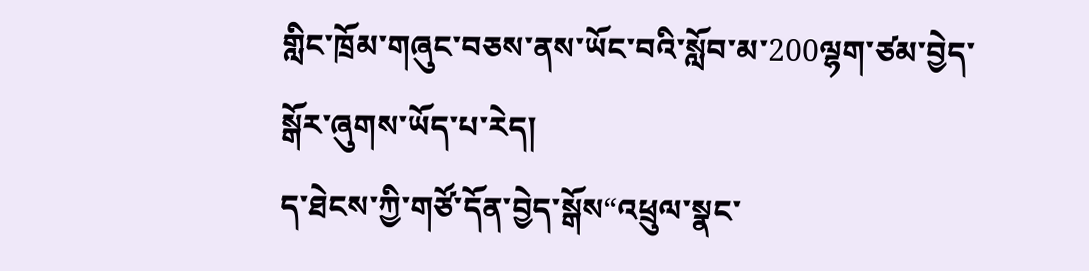གླིང་ཁྲོམ་གཞུང་བཅས་ནས་ཡོང་བའི་སློབ་མ་200ལྷག་ཙམ་བྱེད་སྒོར་ཞུགས་ཡོད་པ་རེད།
ད་ཐེངས་ཀྱི་གཙོ་དོན་བྱེད་སྒོས“འཕྲུལ་སྣང་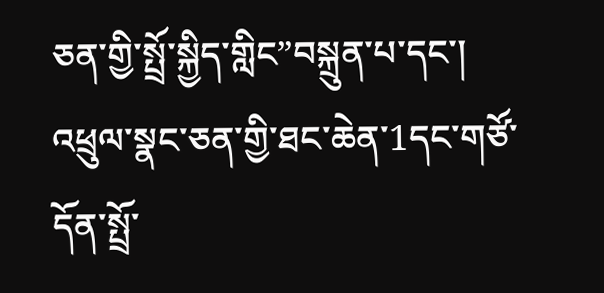ཅན་གྱི་སྤྲོ་སྐྱིད་གླིང”བསྐྲུན་པ་དང་། འཕྲུལ་སྣང་ཅན་གྱི་ཐང་ཆེན་1དང་གཙོ་དོན་སྤྲོ་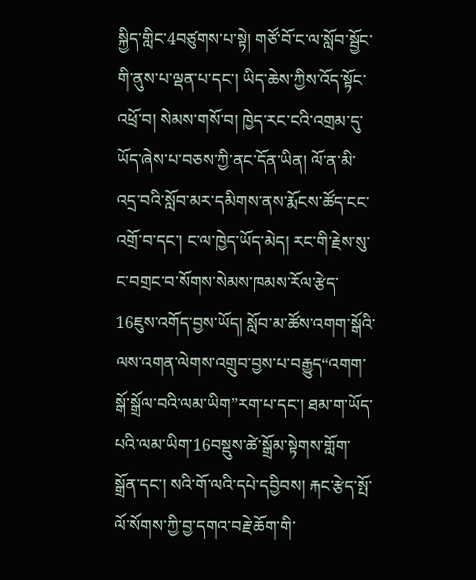སྐྱིད་གླིང་4བཙུགས་པ་སྟེ། གཙོ་བོ་ང་ལ་སློབ་སྦྱོང་གི་ནུས་པ་ལྡན་པ་དང་། ཡིད་ཆེས་ཀྱིས་འོད་སྟོང་འཕྲོ་བ། སེམས་གསོ་བ། ཁྱེད་རང་ངའི་འགྲམ་དུ་ཡོད་ཞེས་པ་བཅས་ཀྱི་ནང་དོན་ཡིན། ལོ་ན་མི་འདྲ་བའི་སློབ་མར་དམིགས་ནས་རྨོངས་ཚོད་ངང་འགྲོ་བ་དང་། ང་ལ་ཁྱེད་ཡོད་མེད། རང་གི་རྗེས་སུ་ང་བགྲང་བ་སོགས་སེམས་ཁམས་རོལ་རྩེད་16ཇུས་འགོད་བྱས་ཡོད། སློབ་མ་ཚོས་འགག་སྒོའི་ལས་འགན་ལེགས་འགྲུབ་བྱས་པ་བརྒྱུད“འགག་སྒོ་སྒྲོལ་བའི་ལམ་ཡིག”རག་པ་དང་། ཐམ་ག་ཡོད་པའི་ལམ་ཡིག་16བསྡུས་ཚེ་སྒྲོམ་སྟེགས་གློག་སྒྲོན་དང་། སའི་གོ་ལའི་དཔེ་དབྱིབས། རྐང་རྩེད་སྤོ་ལོ་སོགས་ཀྱི་བྱ་དགའ་བརྗེ་ཆོག་གི་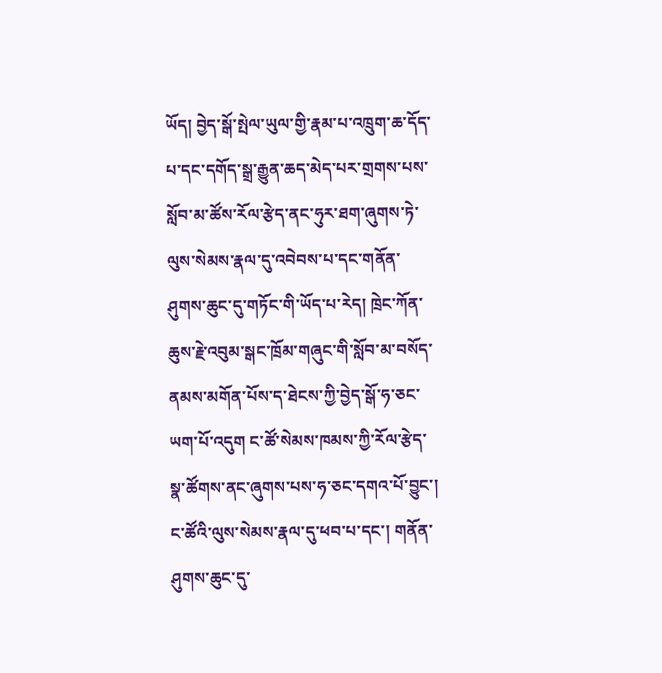ཡོད། བྱེད་སྒོ་སྤེལ་ཡུལ་གྱི་རྣམ་པ་འཁྲུག་ཆ་དོད་པ་དང་དགོད་སྒྲ་རྒྱུན་ཆད་མེད་པར་གྲགས་པས་སློབ་མ་ཚོས་རོལ་རྩེད་ནང་ཧུར་ཐག་ཞུགས་ཏེ་ལུས་སེམས་རྣལ་དུ་འབེབས་པ་དང་གནོན་ཤུགས་ཆུང་དུ་གཏོང་གི་ཡོད་པ་རེད། ཁྲེང་ཀོན་ཆུས་རྗེ་འབུམ་སྒང་ཁྲོམ་གཞུང་གི་སློབ་མ་བསོད་ནམས་མགོན་པོས་ད་ཐེངས་ཀྱི་བྱེད་སྒོ་ཧ་ཅང་ཡག་པོ་འདུག ང་ཚོ་སེམས་ཁམས་ཀྱི་རོལ་རྩེད་སྣ་ཚོགས་ནང་ཞུགས་པས་ཧ་ཅང་དགའ་པོ་བྱུང་། ང་ཚོའི་ལུས་སེམས་རྣལ་དུ་ཕབ་པ་དང་། གནོན་ཤུགས་ཆུང་དུ་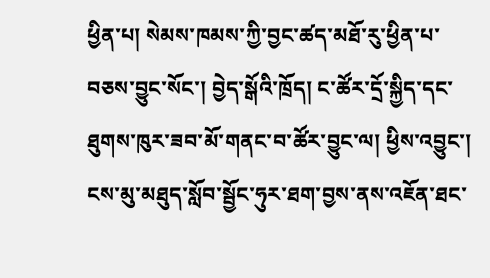ཕྱིན་པ། སེམས་ཁམས་ཀྱི་བྱང་ཚད་མཐོ་རུ་ཕྱིན་པ་བཅས་བྱུང་སོང་། བྱེད་སྒོའི་ཁྲོད། ང་ཚོར་དྲོ་སྐྱིད་དང་ཐུགས་ཁུར་ཟབ་མོ་གནང་བ་ཚོར་བྱུང་ལ། ཕྱིས་འབྱུང་། ངས་མུ་མཐུད་སློབ་སྦྱོང་ཧུར་ཐག་བྱས་ནས་འཇོན་ཐང་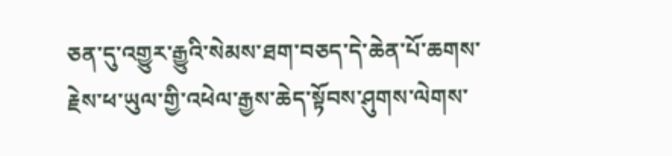ཅན་དུ་འགྱུར་རྒྱུའི་སེམས་ཐག་བཅད་དེ་ཆེན་པོ་ཆགས་རྗེས་ཕ་ཡུལ་གྱི་འཕེལ་རྒྱས་ཆེད་སྟོབས་ཤུགས་ལེགས་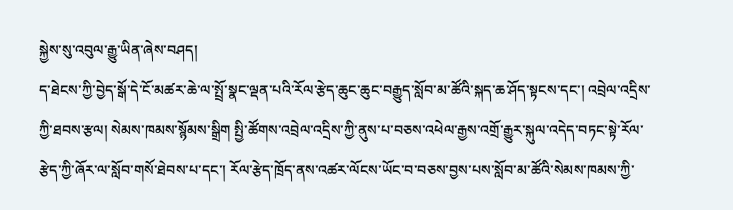སྐྱེས་སུ་འབུལ་རྒྱུ་ཡིན་ཞེས་བཤད།
ད་ཐེངས་ཀྱི་བྱེད་སྒོ་དེ་ངོ་མཚར་ཆེ་ལ་སྤྲོ་སྣང་ལྡན་པའི་རོལ་རྩེད་ཆུང་ཆུང་བརྒྱུད་སློབ་མ་ཚོའི་སྐད་ཆ་ཤོད་སྟངས་དང་། འབྲེལ་འདྲིས་ཀྱི་ཐབས་རྩལ། སེམས་ཁམས་སྙོམས་སྒྲིག སྤྱི་ཚོགས་འབྲེལ་འདྲིས་ཀྱི་ནུས་པ་བཅས་འཕེལ་རྒྱས་འགྲོ་རྒྱུར་སྐུལ་འདེད་བཏང་སྟེ་རོལ་རྩེད་ཀྱི་ཞོར་ལ་སློབ་གསོ་ཐེབས་པ་དང་། རོལ་རྩེད་ཁྲོད་ནས་འཚར་ལོངས་ཡོང་བ་བཅས་བྱས་པས་སློབ་མ་ཚོའི་སེམས་ཁམས་ཀྱི་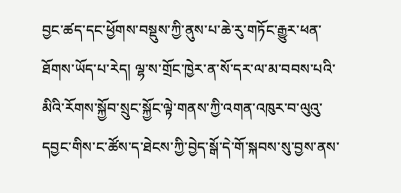བྱང་ཚད་དང་ཕྱོགས་བསྡུས་ཀྱི་ནུས་པ་ཆེ་རུ་གཏོང་རྒྱུར་ཕན་ཐོགས་ཡོད་པ་རེད། ལྷ་ས་གྲོང་ཁྱེར་ན་སོ་དར་ལ་མ་བབས་པའི་མིའི་རོགས་སྐྱོབ་སྲུང་སྐྱོང་ལྟེ་གནས་ཀྱི་འགན་འཁུར་བ་ལུའུ་དབྱང་གིས་ང་ཚོས་ད་ཐེངས་ཀྱི་བྱེད་སྒོ་དེ་གོ་སྐབས་སུ་བྱས་ནས་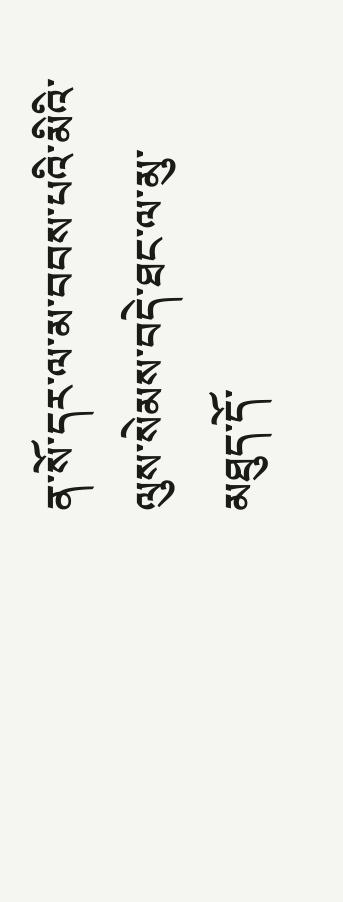ན་སོ་དར་ལ་མ་བབས་པའི་མིའི་ལུས་སེམས་བདེ་ཐང་ལ་མུ་མཐུད་དོ་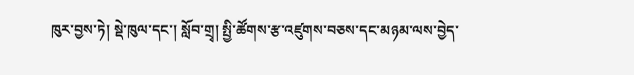ཁུར་བྱས་ཏེ། སྡེ་ཁུལ་དང་། སློབ་གྲྭ། སྤྱི་ཚོགས་རྩ་འཛུགས་བཅས་དང་མཉམ་ལས་བྱེད་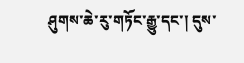ཤུགས་ཆེ་རུ་གཏོང་རྒྱུ་དང་། དུས་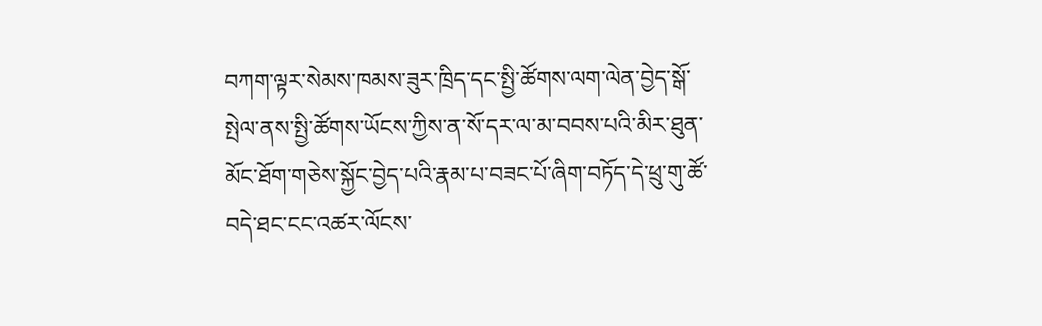བཀག་ལྟར་སེམས་ཁམས་ཟུར་ཁྲིད་དང་སྤྱི་ཚོགས་ལག་ལེན་བྱེད་སྒོ་སྤེལ་ནས་སྤྱི་ཚོགས་ཡོངས་ཀྱིས་ན་སོ་དར་ལ་མ་བབས་པའི་མིར་ཐུན་མོང་ཐོག་གཅེས་སྐྱོང་བྱེད་པའི་རྣམ་པ་བཟང་པོ་ཞིག་བཏོད་དེ་ཕྲུ་གུ་ཚོ་བདེ་ཐང་ངང་འཚར་ལོངས་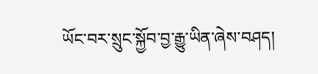ཡོང་བར་སྲུང་སྐྱོབ་བྱ་རྒྱུ་ཡིན་ཞེས་བཤད།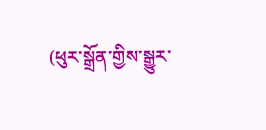(ཕུར་སྒྲོན་གྱིས་སྒྱུར་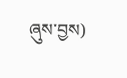ཞུས་བྱས)